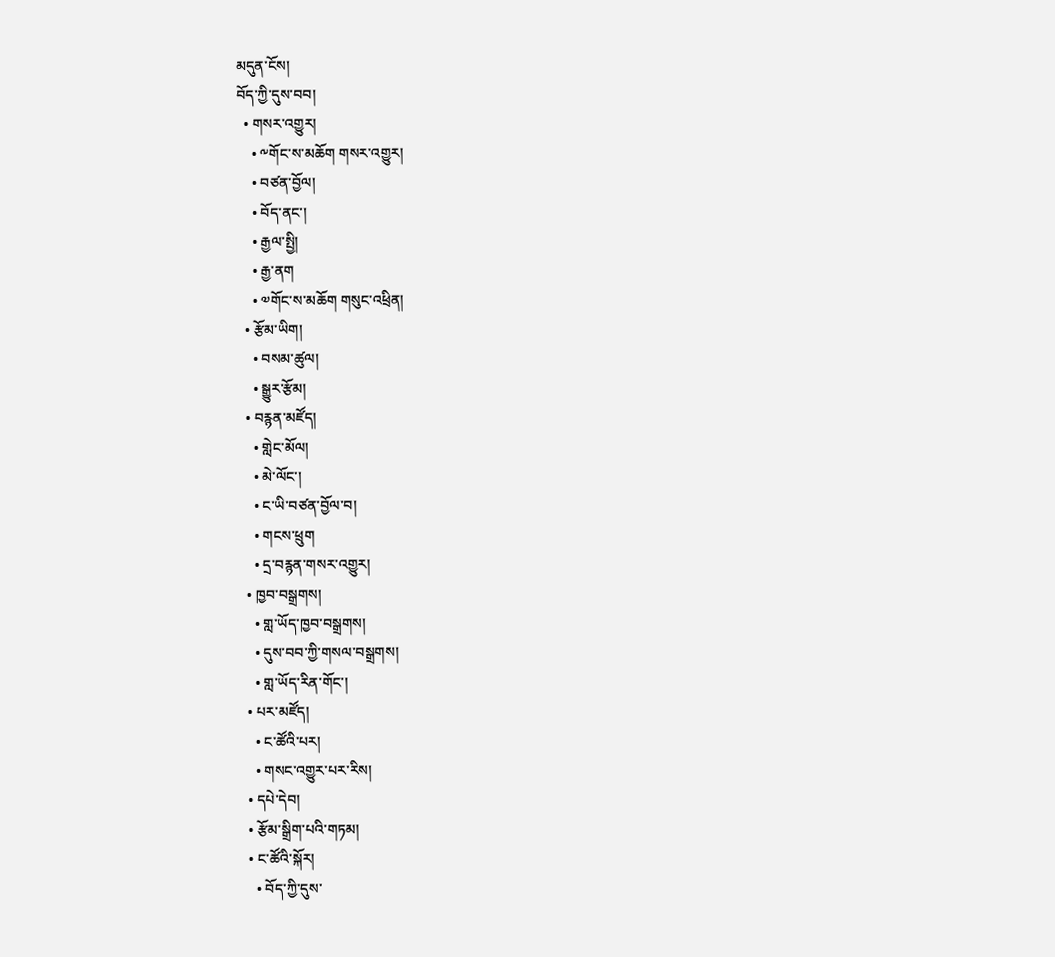མདུན་ངོས།
བོད་ཀྱི་དུས་བབ།
  • གསར་འགྱུར།
    • ༸གོང་ས་མཆོག གསར་འགྱུར།
    • བཙན་བྱོལ།
    • བོད་ནང་།
    • རྒྱལ་སྤྱི།
    • རྒྱ་ནག
    • ༧གོང་ས་མཆོག གསུང་འཕྲིན།
  • རྩོམ་ཡིག།
    • བསམ་ཚུལ།
    • སྒྱུར་རྩོམ།
  • བརྙན་མཛོད།
    • གླེང་མོལ།
    • མེ་ལོང་།
    • ང་ཡི་བཙན་བྱོལ་བ།
    • གངས་ཕྲུག
    • དྲ་བརྙན་གསར་འགྱུར།
  • ཁྱབ་བསྒྲགས།
    • གླ་ཡོད་ཁྱབ་བསྒྲགས།
    • དུས་བབ་ཀྱི་གསལ་བསྒྲགས།
    • གླ་ཡོད་རིན་གོང་།
  • པར་མཛོད།
    • ང་ཚོའི་པར།
    • གསང་འགྱུར་པར་རིས།
  • དཔེ་དེབ།
  • རྩོམ་སྒྲིག་པའི་གཏམ།
  • ང་ཚོའི་སྐོར།
    • བོད་ཀྱི་དུས་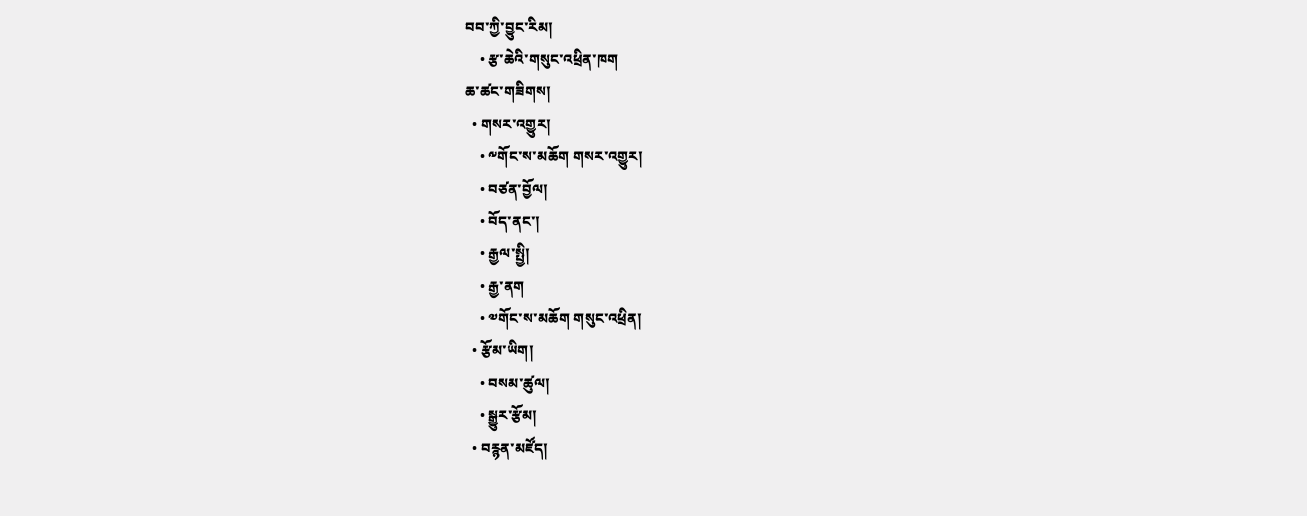བབ་ཀྱི་བྱུང་རིམ།
    • རྩ་ཆེའི་གསུང་འཕྲིན་ཁག
ཆ་ཚང་གཟིགས།
  • གསར་འགྱུར།
    • ༸གོང་ས་མཆོག གསར་འགྱུར།
    • བཙན་བྱོལ།
    • བོད་ནང་།
    • རྒྱལ་སྤྱི།
    • རྒྱ་ནག
    • ༧གོང་ས་མཆོག གསུང་འཕྲིན།
  • རྩོམ་ཡིག།
    • བསམ་ཚུལ།
    • སྒྱུར་རྩོམ།
  • བརྙན་མཛོད།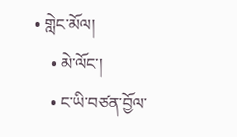• གླེང་མོལ།
    • མེ་ལོང་།
    • ང་ཡི་བཙན་བྱོལ་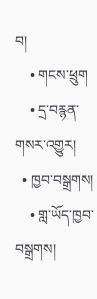བ།
    • གངས་ཕྲུག
    • དྲ་བརྙན་གསར་འགྱུར།
  • ཁྱབ་བསྒྲགས།
    • གླ་ཡོད་ཁྱབ་བསྒྲགས།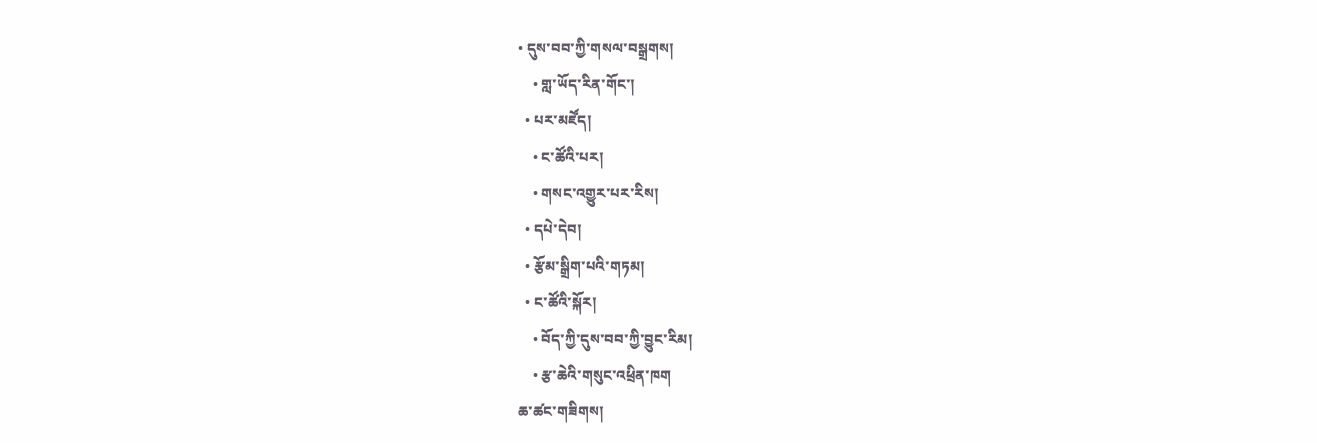• དུས་བབ་ཀྱི་གསལ་བསྒྲགས།
    • གླ་ཡོད་རིན་གོང་།
  • པར་མཛོད།
    • ང་ཚོའི་པར།
    • གསང་འགྱུར་པར་རིས།
  • དཔེ་དེབ།
  • རྩོམ་སྒྲིག་པའི་གཏམ།
  • ང་ཚོའི་སྐོར།
    • བོད་ཀྱི་དུས་བབ་ཀྱི་བྱུང་རིམ།
    • རྩ་ཆེའི་གསུང་འཕྲིན་ཁག
ཆ་ཚང་གཟིགས།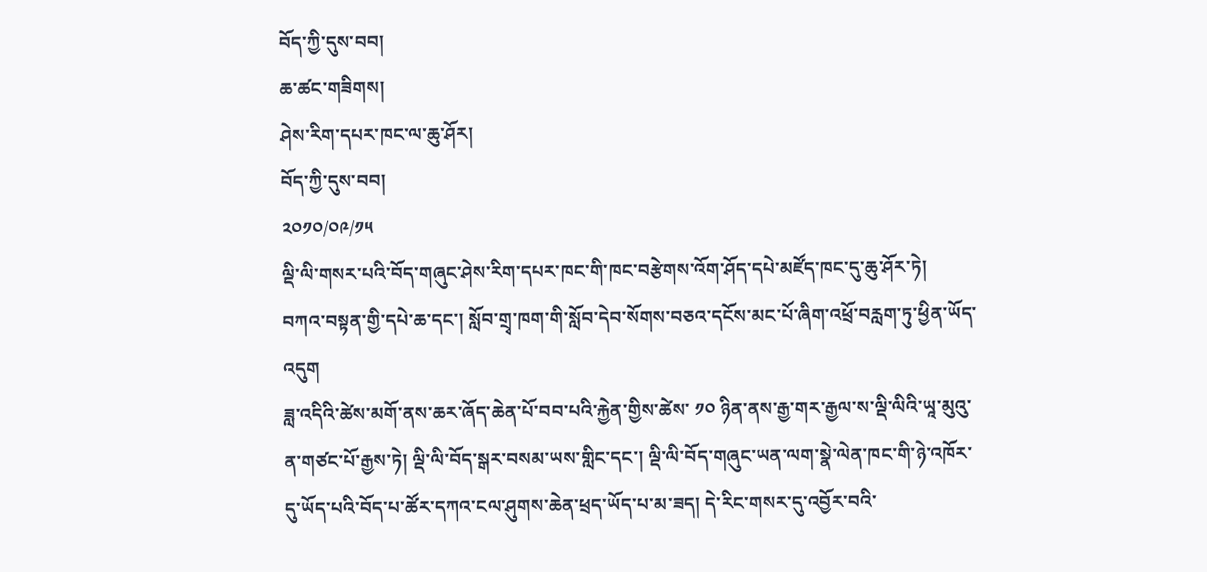བོད་ཀྱི་དུས་བབ།
ཆ་ཚང་གཟིགས།
ཤེས་རིག་དཔར་ཁང་ལ་ཆུ་ཤོར།
བོད་ཀྱི་དུས་བབ།
༢༠༡༠/༠༩/༡༥
ལྡི་ལི་གསར་པའི་བོད་གཞུང་ཤེས་རིག་དཔར་ཁང་གི་ཁང་བརྩེགས་འོག་ཤོད་དཔེ་མཛོད་ཁང་དུ་ཆུ་ཤོར་ཏེ། བཀའ་བསྟན་གྱི་དཔེ་ཆ་དང་། སློབ་གྲྭ་ཁག་གི་སློབ་དེབ་སོགས་བཅའ་དངོས་མང་པོ་ཞིག་འཕྲོ་བརླག་ཏུ་ཕྱིན་ཡོད་འདུག
ཟླ་འདིའི་ཚེས་མགོ་ནས་ཆར་ཞོད་ཆེན་པོ་བབ་པའི་རྐྱེན་གྱིས་ཚེས་ ༡༠ ཉིན་ནས་རྒྱ་གར་རྒྱལ་ས་ལྡི་ལིའི་ཡཱ་མུའུ་ན་གཙང་པོ་རྒྱས་ཏེ། ལྡི་ལི་བོད་སྒར་བསམ་ཡས་གླིང་དང་། ལྡི་ལི་བོད་གཞུང་ཡན་ལག་སྣེ་ལེན་ཁང་གི་ཉེ་འཁོར་དུ་ཡོད་པའི་བོད་པ་ཚོར་དཀའ་ངལ་ཤུགས་ཆེན་ཕྲད་ཡོད་པ་མ་ཟད། དེ་རིང་གསར་དུ་འབྱོར་བའི་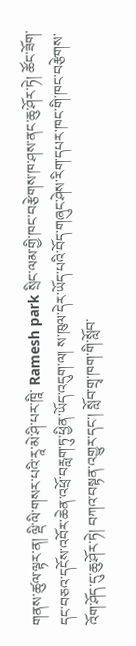གནས་ཚུལ་ལྟར་ན། ལྡི་ལི་གསར་པའི་རཱ་མེ་ཤི་པར་ཁཱི་ Ramesh park སྲིང་ལམ་གྱི་ཁང་བརྩེགས་ཁ་ཤས་ནང་ཆུ་ཤོར་ཏེ། ཚོང་ཟོག་དང་བཅའ་དངོས་འབོར་ཆེན་འཕྲོ་བརླག་ཏུ་ཕྱིན་ཡོད་འདུག་ལ། ས་ཁུལ་དེར་ཡོད་པའི་བོད་གཞུང་ཤེས་རིག་དཔར་ཁང་གི་ཁང་བརྩེགས་འོག་ཤོད་དུ་ཆུ་ཤོར་ཏེ། བཀའ་བསྟན་འགྱུར་དང་། སློབ་གྲྭ་ཁག་གི་སློབ་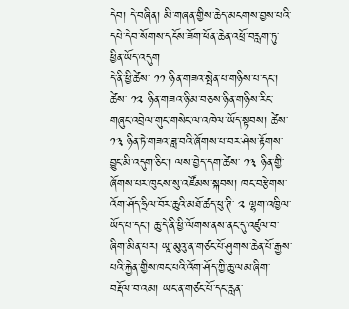དེབ། དེ་བཞིན། མི་གཞན་གྱིས་ཆེད་མངགས་བྱས་པའི་དཔེ་དེབ་སོགས་དངོས་ཟོག་ཕོན་ཆེན་འཕྲོ་བརླག་ཏུ་ཕྱིན་ཡོད་འདུག
དེ་ནི་ཕྱི་ཚེས་ ༡༡ ཉིན་གཟའ་སྤེན་པ་གཉིས་པ་དང་། ཚེས་ ༡༢ ཉིན་གཟའ་ཉི་མ་བཅས་ཉིན་གཉིས་རིང་གཞུང་འབྲེལ་གུང་གསེང་ལ་འཁེལ་ཡོད་སྟབས། ཚེས་ ༡༣ ཉིན་ཏེ་གཟའ་ཟླ་བའི་ཞོགས་པ་བར་ཤེས་རྟོགས་བྱུང་མི་འདུག་ཅིང་། ལས་བྱེད་དག་ཚེས་ ༡༣ ཉིན་གྱི་ཞོགས་པར་ཁུངས་སུ་འཛོམས་སྐབས། ཁང་བརྩེགས་འོག་ཤོད་ཧྲིལ་བོར་ཆུའི་མཐོ་ཚད་ཕུ་ཊི་ ༢ ལྷག་འཁྱིལ་ཡོད་པ་དང་། ཆུ་དེ་ནི་ཕྱི་ལོགས་ནས་ནང་དུ་འཛུལ་བ་ཞིག་མིན་པར། ཡཱ་མུའུ་ན་གཙང་པོ་ཤུགས་ཆེན་པོ་རྒྱས་པའི་རྐྱེན་གྱིས་ཁང་པའི་འོག་ཤོད་ཀྱི་ཆུ་ལམ་ཞིག་བརྡོལ་བ་འམ། ཡང་ན་གཙང་པོ་དང་རླན་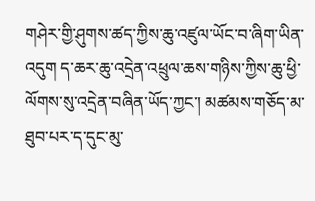གཤེར་གྱི་ཤུགས་ཚད་ཀྱིས་ཆུ་འཛུལ་ཡོང་བ་ཞིག་ཡིན་འདུག ད་ཆར་ཆུ་འདྲེན་འཕྲུལ་ཆས་གཉིས་ཀྱིས་ཆུ་ཕྱི་ལོགས་སུ་འདྲེན་བཞིན་ཡོད་ཀྱང་། མཚམས་གཅོད་མ་ཐུབ་པར་ད་དུང་མུ་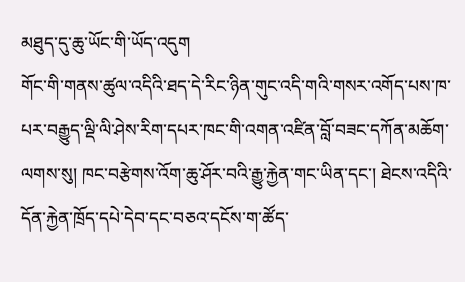མཐུད་དུ་ཆུ་ཡོང་གི་ཡོད་འདུག
གོང་གི་གནས་ཚུལ་འདིའི་ཐད་དེ་རིང་ཉིན་གུང་འདི་གའི་གསར་འགོད་པས་ཁ་པར་བརྒྱུད་ལྡི་ལི་ཤེས་རིག་དཔར་ཁང་གི་འགན་འཛིན་བློ་བཟང་དཀོན་མཆོག་ལགས་སུ། ཁང་བརྩེགས་འོག་ཆུ་ཤོར་བའི་རྒྱུ་རྐྱེན་གང་ཡིན་དང་། ཐེངས་འདིའི་དོན་རྐྱེན་ཁྲོད་དཔེ་དེབ་དང་བཅའ་དངོས་ག་ཚོད་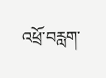འཕྲོ་བརླག་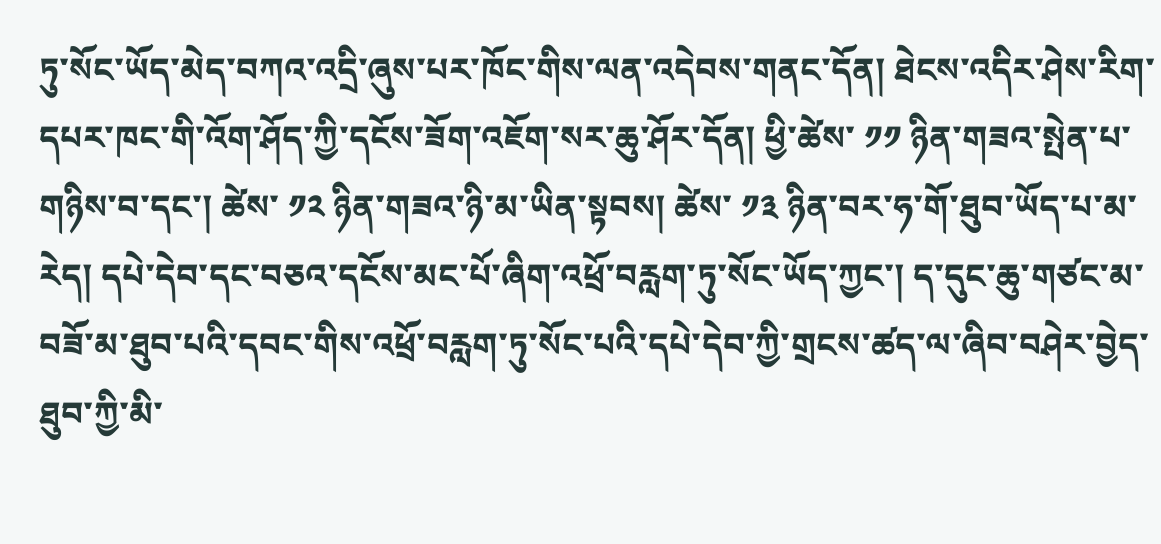ཏུ་སོང་ཡོད་མེད་བཀའ་འདྲི་ཞུས་པར་ཁོང་གིས་ལན་འདེབས་གནང་དོན། ཐེངས་འདིར་ཤེས་རིག་དཔར་ཁང་གི་འོག་ཤོད་ཀྱི་དངོས་ཟོག་འཇོག་སར་ཆུ་ཤོར་དོན། ཕྱི་ཚེས་ ༡༡ ཉིན་གཟའ་སྤེན་པ་གཉིས་བ་དང་། ཚེས་ ༡༢ ཉིན་གཟའ་ཉི་མ་ཡིན་སྟབས། ཚེས་ ༡༣ ཉིན་བར་ཧ་གོ་ཐུབ་ཡོད་པ་མ་རེད། དཔེ་དེབ་དང་བཅའ་དངོས་མང་པོ་ཞིག་འཕྲོ་བརླག་ཏུ་སོང་ཡོད་ཀྱང་། ད་དུང་ཆུ་གཙང་མ་བཟོ་མ་ཐུབ་པའི་དབང་གིས་འཕྲོ་བརླག་ཏུ་སོང་པའི་དཔེ་དེབ་ཀྱི་གྲངས་ཚད་ལ་ཞིབ་བཤེར་བྱེད་ཐུབ་ཀྱི་མི་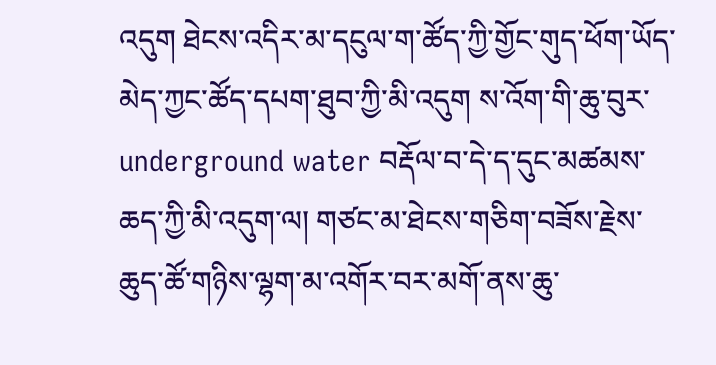འདུག ཐེངས་འདིར་མ་དངུལ་ག་ཚོད་ཀྱི་གྱོང་གུད་ཕོག་ཡོད་མེད་ཀྱང་ཚོད་དཔག་ཐུབ་ཀྱི་མི་འདུག ས་འོག་གི་ཆུ་བུར་underground water བརྡོལ་བ་དེ་ད་དུང་མཚམས་ཆད་ཀྱི་མི་འདུག་ལ། གཙང་མ་ཐེངས་གཅིག་བཟོས་རྗེས་ཆུད་ཚོ་གཉིས་ལྷག་མ་འགོར་བར་མགོ་ནས་ཆུ་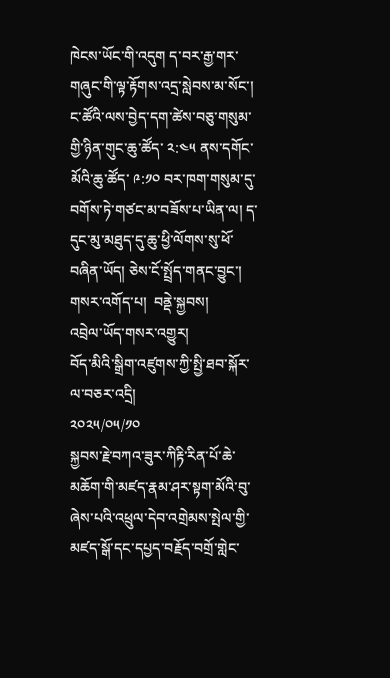ཁེངས་ཡོང་གི་འདུག ད་བར་རྒྱ་གར་གཞུང་གི་ལྟ་རྟོགས་འདྲ་སླེབས་མ་སོང་། ང་ཚོའི་ལས་བྱེད་དག་ཚེས་བཅུ་གསུམ་གྱི་ཉིན་གུང་ཆུ་ཚོད་ ༢:༤༥ ནས་དགོང་མོའི་ཆུ་ཚོད་ ༩:༡༠ བར་ཁག་གསུམ་དུ་བགོས་ཏེ་གཙང་མ་བཟོས་པ་ཡིན་ལ། ད་དུང་མུ་མཐུད་དུ་ཆུ་ཕྱི་ལོགས་སུ་ཕོ་བཞིན་ཡོད། ཅེས་ངོ་སྤྲོད་གནང་བྱུང་།
གསར་འགོད་པ།  བནྡེ་སྐྱབས།
འབྲེལ་ཡོད་གསར་འགྱུར།
བོད་མིའི་སྒྲིག་འཛུགས་ཀྱི་སྤྱི་ཐབ་སྐོར་ལ་བཅར་འདྲི།
༢༠༢༥/༠༥/༡༠
སྐྱབས་རྗེ་བཀའ་ཟུར་ཀིརྟི་རིན་པོ་ཆེ་མཆོག་གི་མཛད་རྣམ་ཤར་སྟག་མོའི་བུ་ཞེས་པའི་འཕྲུལ་དེབ་འགྲེམས་སྤེལ་གྱི་མཛད་སྒོ་དང་དཔྱད་བརྗོད་བགྲོ་གླེང་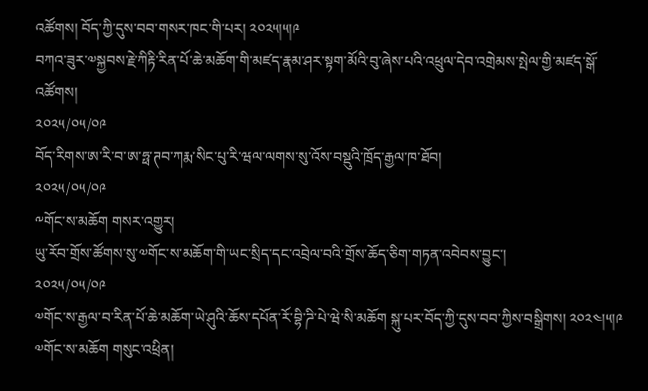འཚོགས། བོད་ཀྱི་དུས་བབ་གསར་ཁང་གི་པར། ༢༠༢༥།༥།༩
བཀའ་ཟུར་༧སྐྱབས་རྗེ་ཀིརྟི་རིན་པོ་ཆེ་མཆོག་གི་མཛད་རྣམ་ཤར་སྟག་མོའི་བུ་ཞེས་པའི་འཕྲུལ་དེབ་འགྲེམས་སྤེལ་གྱི་མཛད་སྒོ་འཚོགས།
༢༠༢༥/༠༥/༠༩
བོད་རིགས་ཨ་རི་བ་ཨ་ཧྥ་ཊབ་ཀརྨ་སིང་པུ་རི་ཝལ་ལགས་སུ་འོས་བསྡུའི་ཁྲོད་རྒྱལ་ཁ་ཐོབ།
༢༠༢༥/༠༥/༠༩
༸གོང་ས་མཆོག གསར་འགྱུར།
ཡུ་རོབ་གྲོས་ཚོགས་སུ་༧གོང་ས་མཆོག་གི་ཡང་སྲིད་དང་འབྲེལ་བའི་གྲོས་ཆོད་ཅིག་གཏན་འབེབས་བྱུང་།
༢༠༢༥/༠༥/༠༩
༧གོང་ས་རྒྱལ་བ་རིན་པོ་ཆེ་མཆོག་ཡེ་ཤུའི་ཆོས་དཔོན་རོ་བྷི་ཌི་པེ་ཝེ་སི་མཆོག སྐུ་པར་བོད་ཀྱི་དུས་བབ་ཀྱིས་བསྒྲིགས། ༢༠༢༤།༥།༩
༧གོང་ས་མཆོག གསུང་འཕྲིན།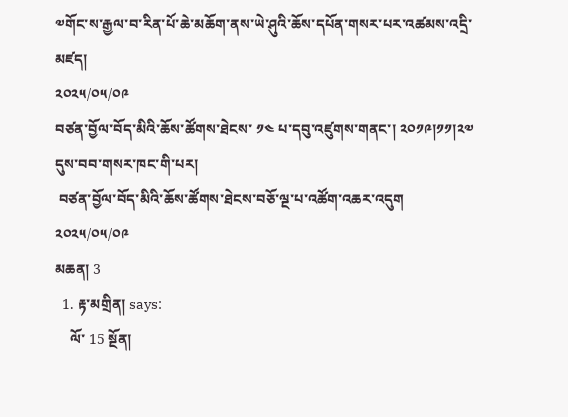༧གོང་ས་རྒྱལ་བ་རིན་པོ་ཆེ་མཆོག་ནས་ཡེ་ཤུའི་ཆོས་དཔོན་གསར་པར་འཚམས་འདྲི་མཛད།
༢༠༢༥/༠༥/༠༩
བཙན་བྱོལ་བོད་མིའི་ཆོས་ཚོགས་ཐེངས་ ༡༤ པ་དབུ་འཛུགས་གནང་། ༢༠༡༩།༡༡།༢༧ དུས་བབ་གསར་ཁང་གི་པར།
 བཙན་བྱོལ་བོད་མིའི་ཆོས་ཚོགས་ཐེངས་བཅོ་ལྔ་པ་འཚོག་འཆར་འདུག
༢༠༢༥/༠༥/༠༩
མཆན། 3
  1. རྟ་མགྲིན། says:
    ལོ་ 15 སྔོན།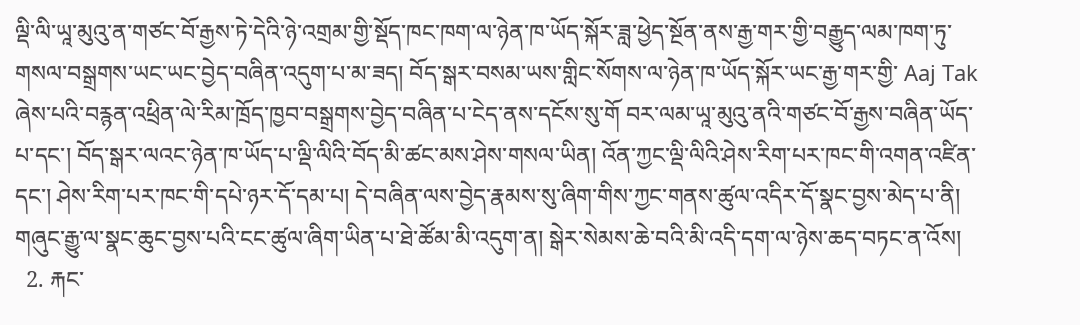ལྡི་ལི་ཡཱ་མུའུ་ན་གཙང་བོ་རྒྱས་ཏེ་དེའི་ཉེ་འགྲམ་གྱི་སྡོད་ཁང་ཁག་ལ་ཉེན་ཁ་ཡོད་སྐོར་ཟླ་ཕྱེད་སྔོན་ནས་རྒྱ་གར་གྱི་བརྒྱུད་ལམ་ཁག་ཏུ་གསལ་བསྒྲགས་ཡང་ཡང་བྱེད་བཞིན་འདུག་པ་མ་ཟད། བོད་སྒར་བསམ་ཡས་གླིང་སོགས་ལ་ཉེན་ཁ་ཡོད་སྐོར་ཡང་རྒྱ་གར་གྱི་ Aaj Tak ཞེས་པའི་བརྙན་འཕྲིན་ལེ་རིམ་ཁྲོད་ཁྱབ་བསྒྲགས་བྱེད་བཞིན་པ་ངེད་ནས་དངོས་སུ་གོ བར་ལམ་ཡཱ་མུའུ་ནའི་གཙང་བོ་རྒྱས་བཞིན་ཡོད་པ་དང་། བོད་སྒར་ལའང་ཉེན་ཁ་ཡོད་པ་ལྡི་ལིའི་བོད་མི་ཚང་མས་ཤེས་གསལ་ཡིན། འོན་ཀྱང་ལྡི་ལིའི་ཤེས་རིག་པར་ཁང་གི་འགན་འཛིན་དང་། ཤེས་རིག་པར་ཁང་གི་དཔེ་ཉར་དོ་དམ་པ། དེ་བཞིན་ལས་བྱེད་རྣམས་སུ་ཞིག་གིས་ཀྱང་གནས་ཚུལ་འདིར་དོ་སྣང་བྱས་མེད་པ་ནི། གཞུང་རྒྱུ་ལ་སྣང་ཆུང་བྱས་པའི་ངང་ཚུལ་ཞིག་ཡིན་པ་ཐེ་ཚོམ་མི་འདུག་ན། སྒེར་སེམས་ཆེ་བའི་མི་འདི་དག་ལ་ཉེས་ཆད་བཏང་ན་འོས།
  2. རྐང་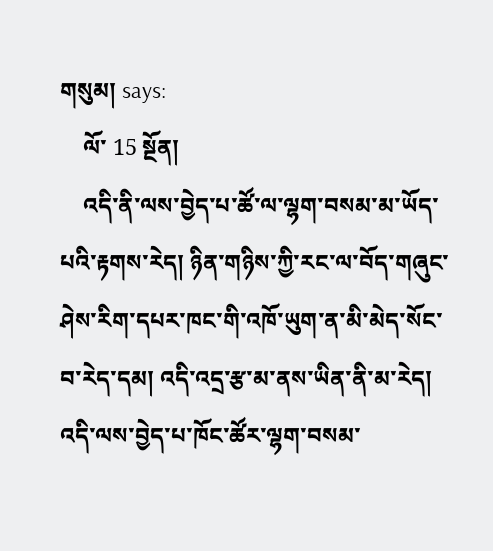གསུམ། says:
    ལོ་ 15 སྔོན།
    འདི་ནི་ལས་བྱེད་པ་ཚོ་ལ་ལྷག་བསམ་མ་ཡོད་པའི་རྟགས་རེད། ཉིན་གཉིས་ཀྱི་རང་ལ་བོད་གཞུང་ཤེས་རིག་དཔར་ཁང་གི་འཁོ་ཡུག་ན་མི་མེད་སོང་བ་རེད་དམ། འདི་འདྲ་རྩ་མ་ནས་ཡིན་ནི་མ་རེད། འདི་ལས་བྱེད་པ་ཁོང་ཚོར་ལྷག་བསམ་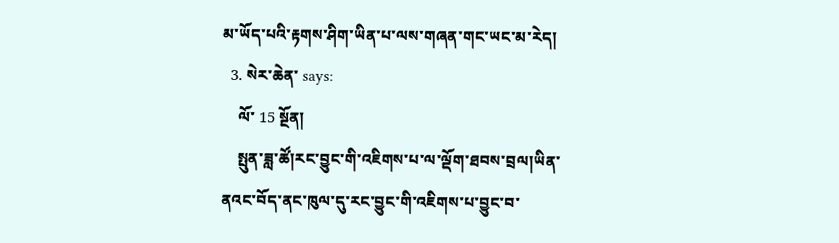མ་ཡོད་པའི་རྟགས་ཤིག་ཡིན་པ་ལས་གཞན་གང་ཡང་མ་རེད།
  3. སེར་ཆེན་ says:
    ལོ་ 15 སྔོན།
    སྤུན་ཟླ་ཚོ།རང་བྱུང་གི་འཇིགས་པ་ལ་ལྡོག་ཐབས་བྲལ།ཡིན་ནའང་བོད་ནང་ཁུལ་དུ་རང་བྱུང་གི་འཇིགས་པ་བྱུང་བ་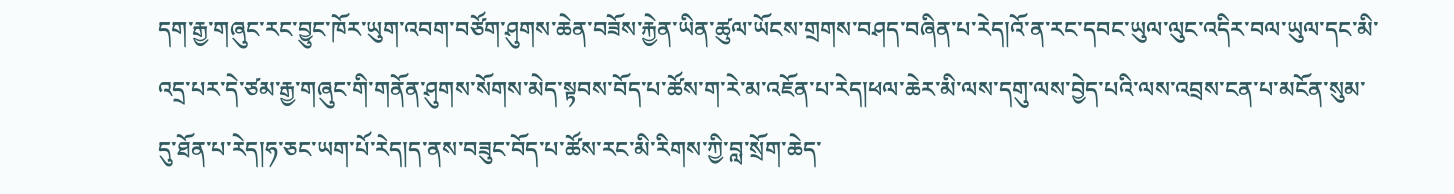དག་རྒྱ་གཞུང་རང་བྱུང་ཁོར་ཡུག་འབག་བཙོག་ཤུགས་ཆེན་བཟོས་རྐྱེན་ཡིན་ཚུལ་ཡོངས་གྲགས་བཤད་བཞིན་པ་རེད།འོ་ན་རང་དབང་ཡུལ་ལུང་འདིར་བལ་ཡུལ་དང་མི་འདྲ་པར་དེ་ཙམ་རྒྱ་གཞུང་གི་གནོན་ཤུགས་སོགས་མེད་སྟབས་བོད་པ་ཚོས་ག་རེ་མ་འཇོན་པ་རེད།ཕལ་ཆེར་མི་ལས་དགུ་ལས་བྱེད་པའི་ལས་འབྲས་ངན་པ་མངོན་སུམ་དུ་ཐོན་པ་རེད།ཧ་ཅང་ཡག་པོ་རེད།ད་ནས་བཟུང་བོད་པ་ཚོས་རང་མི་རིགས་ཀྱི་བླ་སྲོག་ཆེད་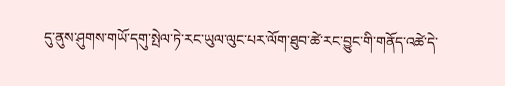དུ་ནུས་ཤུགས་གཡོ་དགུ་སྤེལ་ཏེ་རང་ཡུལ་ལུང་པར་ལོག་ཐུབ་ཚེ་རང་བྱུང་གི་གནོད་འཚེ་དེ་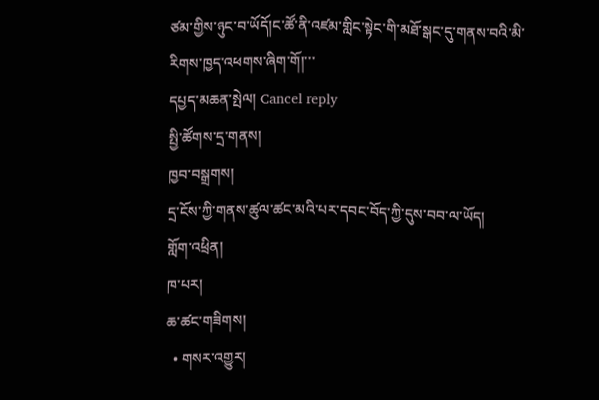ཙམ་གྱིས་ཉུང་བ་ཡོདོ།ང་ཚོ་ནི་འཛམ་གླིང་སྟེང་གི་མཐོ་སྒང་དུ་གནས་བའི་མི་རིགས་ཁྱད་འཕགས་ཞིག་གོ།་་་
དཔྱད་མཆན་སྤེལ། Cancel reply
སྤྱི་ཚོགས་དྲ་གནས།
ཁྱབ་བསྒྲགས།
དྲ་ངོས་ཀྱི་གནས་ཚུལ་ཚང་མའི་པར་དབང་བོད་ཀྱི་དུས་བབ་ལ་ཡོད།
གློག་འཕྲིན།
ཁ་པར།
ཆ་ཚང་གཟིགས།
  • གསར་འགྱུར།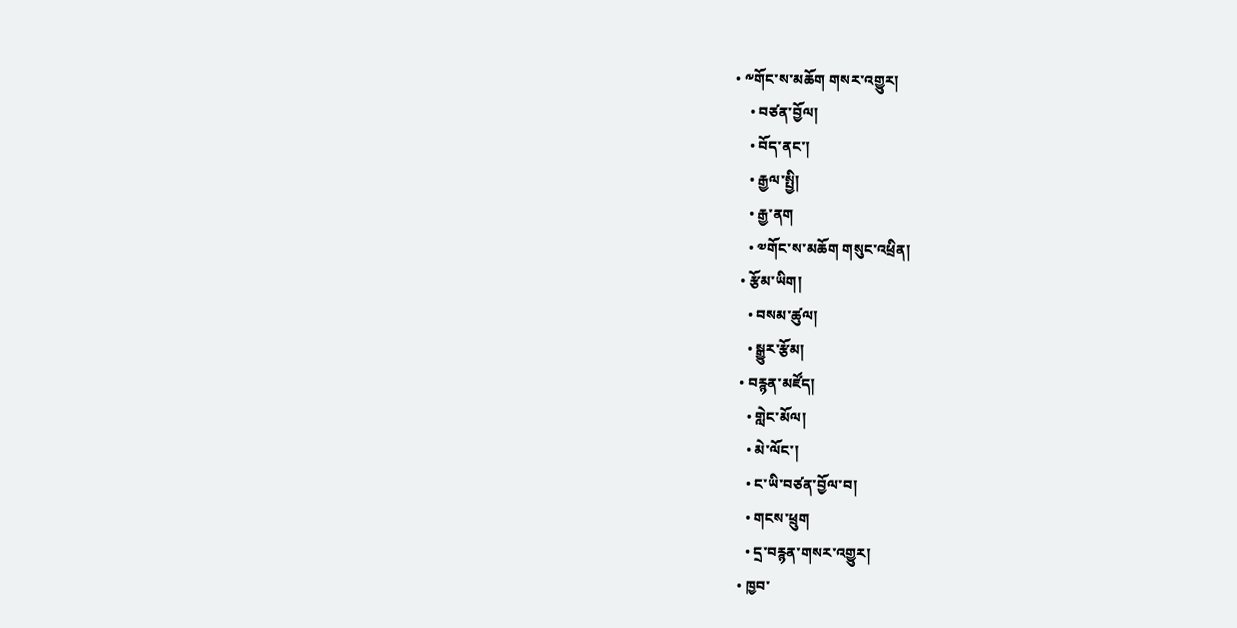• ༸གོང་ས་མཆོག གསར་འགྱུར།
    • བཙན་བྱོལ།
    • བོད་ནང་།
    • རྒྱལ་སྤྱི།
    • རྒྱ་ནག
    • ༧གོང་ས་མཆོག གསུང་འཕྲིན།
  • རྩོམ་ཡིག།
    • བསམ་ཚུལ།
    • སྒྱུར་རྩོམ།
  • བརྙན་མཛོད།
    • གླེང་མོལ།
    • མེ་ལོང་།
    • ང་ཡི་བཙན་བྱོལ་བ།
    • གངས་ཕྲུག
    • དྲ་བརྙན་གསར་འགྱུར།
  • ཁྱབ་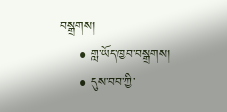བསྒྲགས།
    • གླ་ཡོད་ཁྱབ་བསྒྲགས།
    • དུས་བབ་ཀྱི་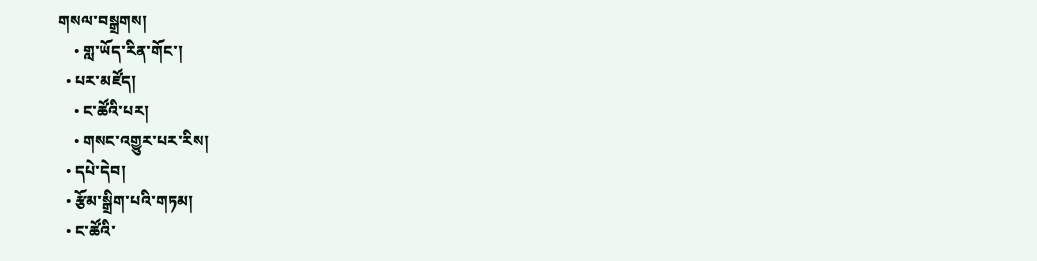གསལ་བསྒྲགས།
    • གླ་ཡོད་རིན་གོང་།
  • པར་མཛོད།
    • ང་ཚོའི་པར།
    • གསང་འགྱུར་པར་རིས།
  • དཔེ་དེབ།
  • རྩོམ་སྒྲིག་པའི་གཏམ།
  • ང་ཚོའི་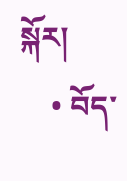སྐོར།
    • བོད་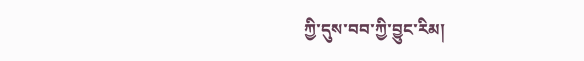ཀྱི་དུས་བབ་ཀྱི་བྱུང་རིམ།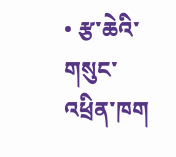• རྩ་ཆེའི་གསུང་འཕྲིན་ཁག